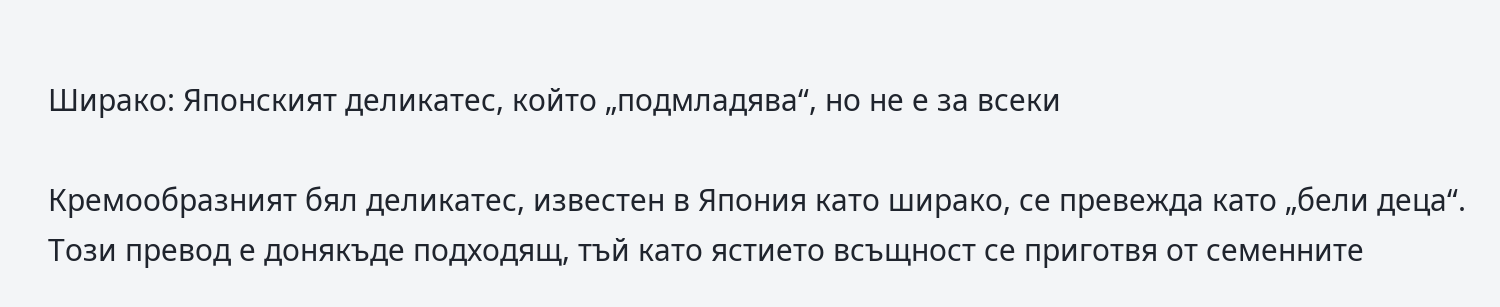Ширако: Японският деликатес, който „подмладява“, но не е за всеки

Кремообразният бял деликатес, известен в Япония като ширако, се превежда като „бели деца“. Този превод е донякъде подходящ, тъй като ястието всъщност се приготвя от семенните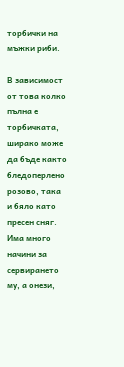торбички на мъжки риби.

В зависимост от това колко пълна е торбичката, ширако може да бъде както бледоперлено розово, така и бяло като пресен сняг. Има много начини за сервирането му, а онези,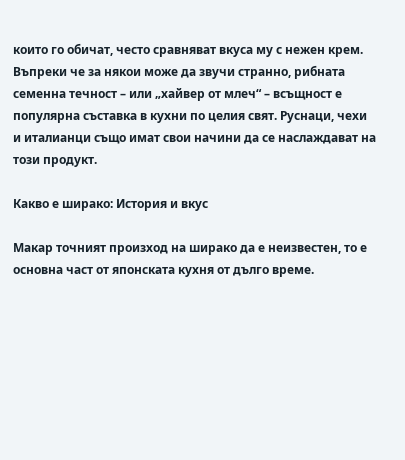които го обичат, често сравняват вкуса му с нежен крем. Въпреки че за някои може да звучи странно, рибната семенна течност – или „хайвер от млеч“ – всъщност е популярна съставка в кухни по целия свят. Руснаци, чехи и италианци също имат свои начини да се наслаждават на този продукт.

Какво е ширако: История и вкус

Макар точният произход на ширако да е неизвестен, то е основна част от японската кухня от дълго време.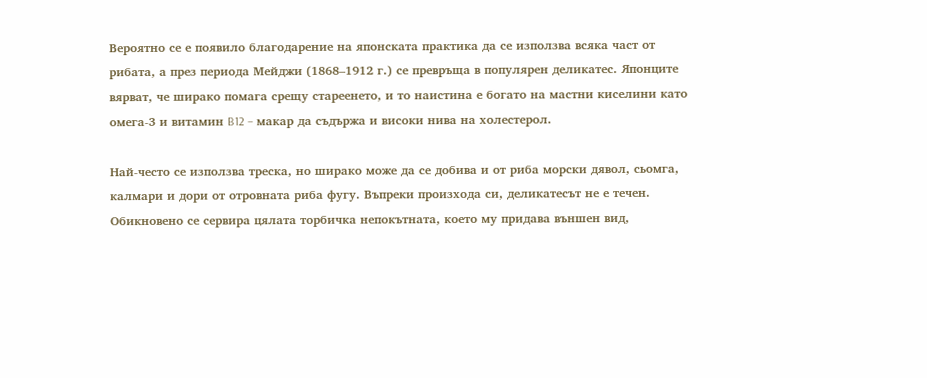Вероятно се е появило благодарение на японската практика да се използва всяка част от рибата, а през периода Мейджи (1868–1912 г.) се превръща в популярен деликатес. Японците вярват, че ширако помага срещу стареенето, и то наистина е богато на мастни киселини като омега-3 и витамин B12 – макар да съдържа и високи нива на холестерол.

Най-често се използва треска, но ширако може да се добива и от риба морски дявол, сьомга, калмари и дори от отровната риба фугу. Въпреки произхода си, деликатесът не е течен. Обикновено се сервира цялата торбичка непокътната, което му придава външен вид,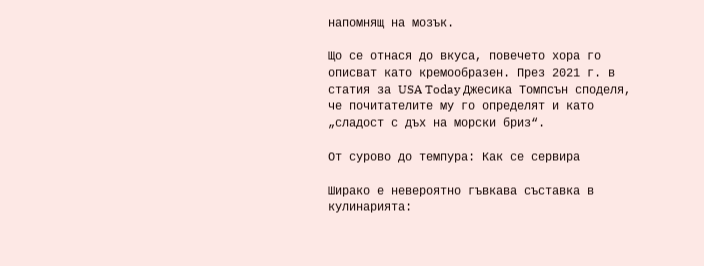напомнящ на мозък.

Що се отнася до вкуса, повечето хора го описват като кремообразен. През 2021 г. в статия за USA Today Джесика Томпсън споделя, че почитателите му го определят и като „сладост с дъх на морски бриз“.

От сурово до темпура: Как се сервира

Ширако е невероятно гъвкава съставка в кулинарията: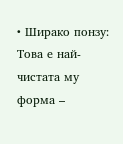• Ширако понзу: Това е най-чистата му форма –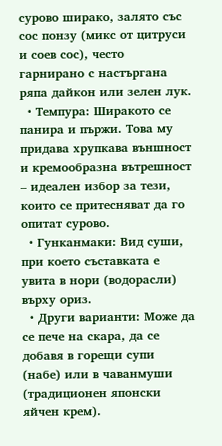сурово ширако, залято със сос понзу (микс от цитруси и соев сос), често гарнирано с настъргана ряпа дайкон или зелен лук.
  • Темпура: Ширакото се панира и пържи. Това му придава хрупкава външност и кремообразна вътрешност – идеален избор за тези, които се притесняват да го опитат сурово.
  • Гунканмаки: Вид суши, при което съставката е увита в нори (водорасли) върху ориз.
  • Други варианти: Може да се пече на скара, да се добавя в горещи супи (набе) или в чаванмуши (традиционен японски яйчен крем).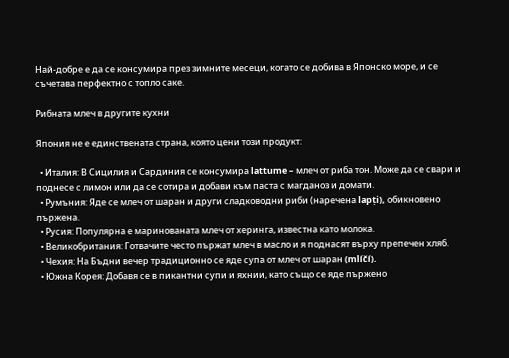Най-добре е да се консумира през зимните месеци, когато се добива в Японско море, и се съчетава перфектно с топло саке.

Рибната млеч в другите кухни

Япония не е единствената страна, която цени този продукт:

  • Италия: В Сицилия и Сардиния се консумира lattume – млеч от риба тон. Може да се свари и поднесе с лимон или да се сотира и добави към паста с магданоз и домати.
  • Румъния: Яде се млеч от шаран и други сладководни риби (наречена lapți), обикновено пържена.
  • Русия: Популярна е маринованата млеч от херинга, известна като молока.
  • Великобритания: Готвачите често пържат млеч в масло и я поднасят върху препечен хляб.
  • Чехия: На Бъдни вечер традиционно се яде супа от млеч от шаран (mlíčí).
  • Южна Корея: Добавя се в пикантни супи и яхнии, като също се яде пържено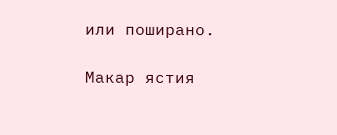или поширано.

Макар ястия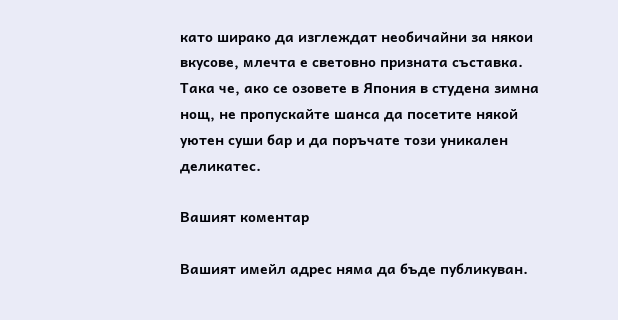като ширако да изглеждат необичайни за някои вкусове, млечта е световно призната съставка. Така че, ако се озовете в Япония в студена зимна нощ, не пропускайте шанса да посетите някой уютен суши бар и да поръчате този уникален деликатес.

Вашият коментар

Вашият имейл адрес няма да бъде публикуван.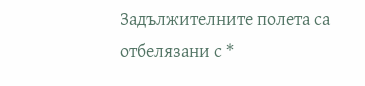Задължителните полета са отбелязани с *